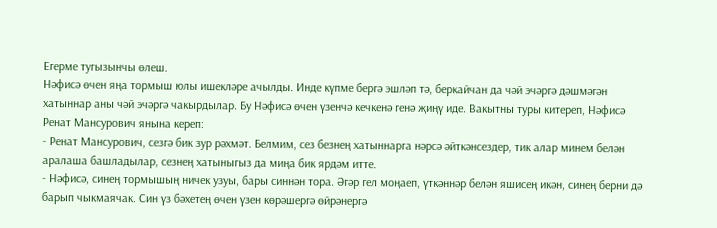Егерме тугызынчы өлеш.
Нәфисә өчен яңа тормыш юлы ишекләре ачылды. Инде күпме бергә эшләп тә, беркайчан да чәй эчәргә дәшмәгән хатыннар аны чәй эчәргә чакырдылар. Бу Нәфисә өчен үзенчә кечкенә генә җиңү иде. Вакытны туры китереп, Нәфисә Ренат Мансурович янына кереп:
- Ренат Мансурович, сезгә бик зур рәхмәт. Белмим, сез безнең хатыннарга нәрсә әйткәнсездер, тик алар минем белән аралаша башладылар, сезнең хатыныгыз да миңа бик ярдәм итте.
- Нәфисә, синең тормышың ничек узуы, бары синнән тора. Әгәр гел моңаеп, үткәннәр белән яшисең икән, синең берни дә барып чыкмаячак. Син үз бәхетең өчен үзен көрәшергә өйрәнергә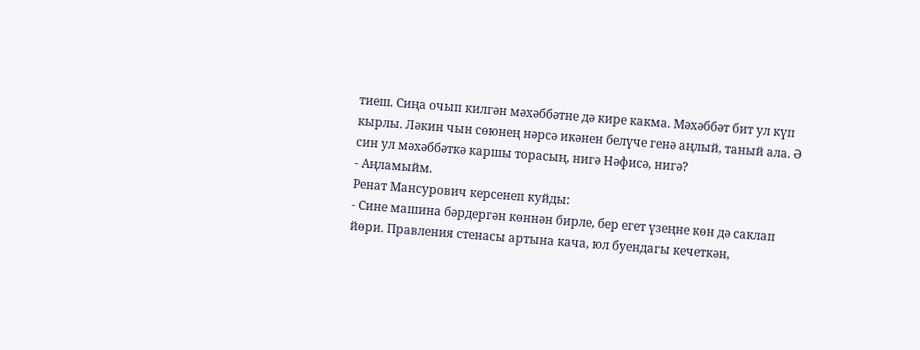тиеш. Сиңа очып килгән мәхәббәтне дә кире какма. Мәхәббәт бит ул күп кырлы. Ләкин чын сөюнең нәрсә икәнен белүче генә аңлый, таный ала. Ә син ул мәхәббәткә каршы торасың, нигә Нәфисә, нигә?
- Аңламыйм.
Ренат Мансурович керсенеп куйды:
- Сине машина бәрдергән көннән бирле, бер егет үзеңне көн дә саклап йөри. Правления стенасы артына кача, юл буендагы кечеткән,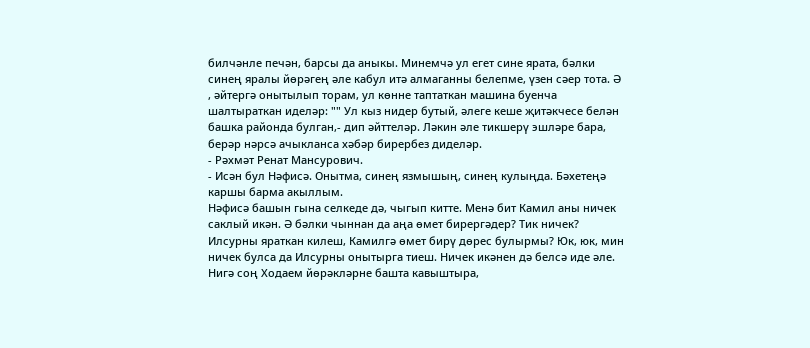билчәнле печән, барсы да аныкы. Минемчә ул егет сине ярата, бәлки синең яралы йөрәгең әле кабул итә алмаганны белепме, үзен сәер тота. Ә , әйтергә онытылып торам, ул көнне таптаткан машина буенча шалтыраткан иделәр: "" Ул кыз нидер бутый, әлеге кеше җитәкчесе белән башка районда булган,- дип әйттеләр. Ләкин әле тикшерү эшләре бара, берәр нәрсә ачыкланса хәбәр бирербез диделәр.
- Рәхмәт Ренат Мансурович.
- Исән бул Нәфисә. Онытма, синең язмышың, синең кулыңда. Бәхетеңә каршы барма акыллым.
Нәфисә башын гына селкеде дә, чыгып китте. Менә бит Камил аны ничек саклый икән. Ә бәлки чыннан да аңа өмет бирергәдер? Тик ничек? Илсурны яраткан килеш, Камилгә өмет бирү дөрес булырмы? Юк, юк, мин ничек булса да Илсурны онытырга тиеш. Ничек икәнен дә белсә иде әле. Нигә соң Ходаем йөрәкләрне башта кавыштыра,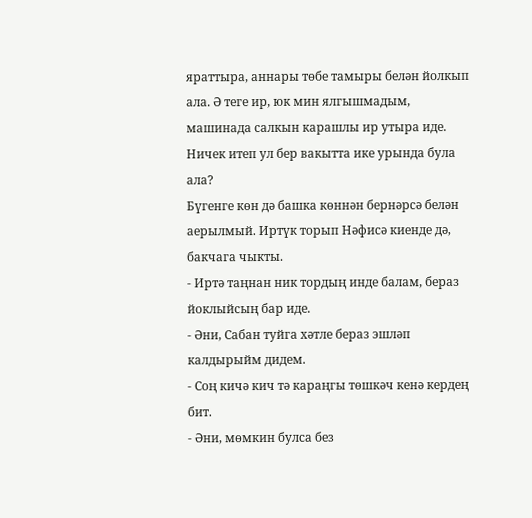яраттыра, аннары төбе тамыры белән йолкып ала. Ә теге ир, юк мин ялгышмадым, машинада салкын карашлы ир утыра иде. Ничек итеп ул бер вакытта ике урында була ала?
Бүгенге көн дә башка көннән бернәрсә белән аерылмый. Иртүк торып Нәфисә киенде дә, бакчага чыкты.
- Иртә таңнан ник тордың инде балам, бераз йоклыйсың бар иде.
- Әни, Сабан туйга хәтле бераз эшләп калдырыйм дидем.
- Соң кичә кич тә караңгы төшкәч кенә кердең бит.
- Әни, мөмкин булса без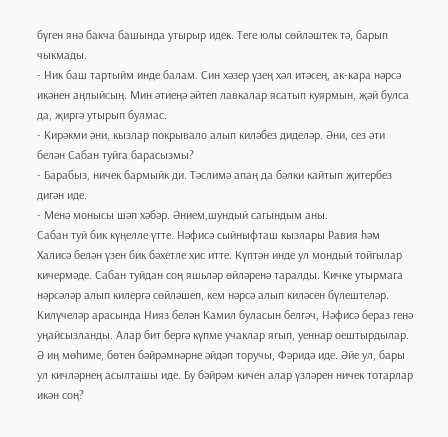бүген янә бакча башында утырыр идек. Теге юлы сөйләштек тә, барып чыкмады.
- Ник баш тартыйм инде балам. Син хәзер үзең хәл итәсең, ак-кара нәрсә икәнен аңлыйсың. Мин әтиеңә әйтеп лавкалар ясатып куярмын, җәй булса да, җиргә утырып булмас.
- Кирәкми әни, кызлар покрывало алып киләбез диделәр. Әни, сез әти белән Сабан туйга барасызмы?
- Барабыз, ничек бармыйк ди. Тәслимә апаң да бәлки кайтып җитербез дигән иде.
- Менә монысы шәп хәбәр. Әнием,шундый сагындым аны.
Сабан туй бик күңелле үтте. Нәфисә сыйныфташ кызлары Равия һәм Халисә белән үзен бик бәхетле хис итте. Күптән инде ул мондый тойгылар кичермәде. Сабан туйдан соң яшьләр өйләренә таралды. Кичке утырмага нәрсәләр алып килергә сөйләшеп, кем нәрсә алып киләсен бүлештеләр. Килүчеләр арасында Нияз белән Камил буласын белгәч, Нәфисә бераз генә уңайсызланды. Алар бит бергә күпме учаклар ягып, уеннар оештырдылар. Ә иң мөһиме, бөтен бәйрәмнәрне әйдәп торучы, Фәридә иде. Әйе ул, бары ул кичләрнең асылташы иде. Бу бәйрәм кичен алар үзләрен ничек тотарлар икән соң?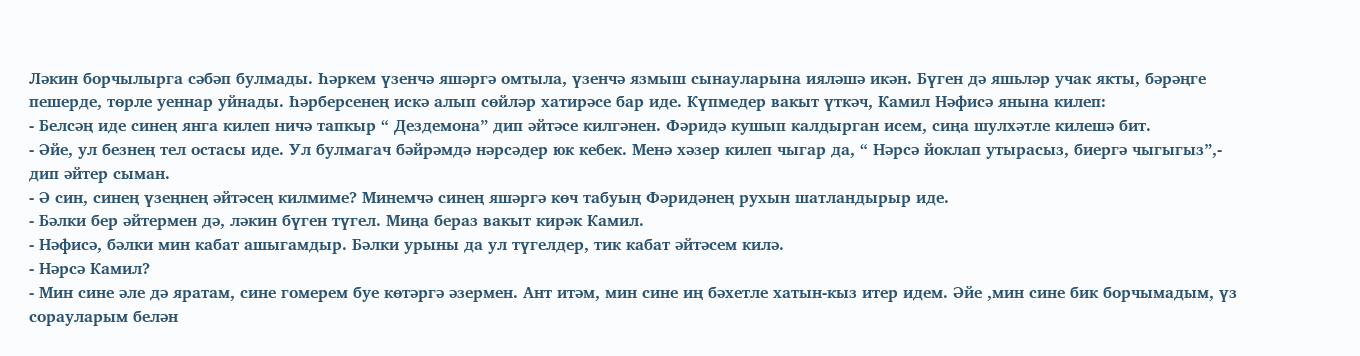Ләкин борчылырга сәбәп булмады. Һәркем үзенчә яшәргә омтыла, үзенчә язмыш сынауларына ияләшә икән. Бүген дә яшьләр учак якты, бәрәңге пешерде, төрле уеннар уйнады. Һәрберсенең искә алып сөйләр хатирәсе бар иде. Күпмедер вакыт үткәч, Камил Нәфисә янына килеп:
- Белсәң иде синең янга килеп ничә тапкыр “ Дездемона” дип әйтәсе килгәнен. Фәридә кушып калдырган исем, сиңа шулхәтле килешә бит.
- Әйе, ул безнең тел остасы иде. Ул булмагач бәйрәмдә нәрсәдер юк кебек. Менә хәзер килеп чыгар да, “ Нәрсә йоклап утырасыз, биергә чыгыгыз”,- дип әйтер сыман.
- Ә син, синең үзеңнең әйтәсең килмиме? Минемчә синең яшәргә көч табуың Фәридәнең рухын шатландырыр иде.
- Бәлки бер әйтермен дә, ләкин бүген түгел. Миңа бераз вакыт кирәк Камил.
- Нәфисә, бәлки мин кабат ашыгамдыр. Бәлки урыны да ул түгелдер, тик кабат әйтәсем килә.
- Нәрсә Камил?
- Мин сине әле дә яратам, сине гомерем буе көтәргә әзермен. Ант итәм, мин сине иң бәхетле хатын-кыз итер идем. Әйе ,мин сине бик борчымадым, үз сорауларым белән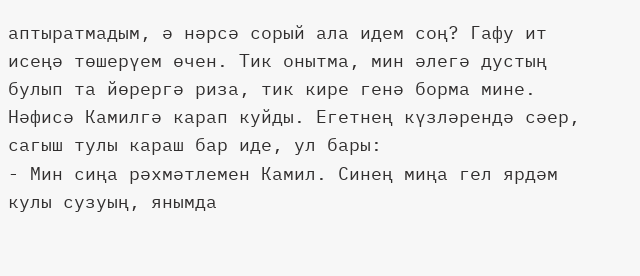аптыратмадым, ә нәрсә сорый ала идем соң? Гафу ит исеңә төшерүем өчен. Тик онытма, мин әлегә дустың булып та йөрергә риза, тик кире генә борма мине.
Нәфисә Камилгә карап куйды. Егетнең күзләрендә сәер, сагыш тулы караш бар иде, ул бары:
- Мин сиңа рәхмәтлемен Камил. Синең миңа гел ярдәм кулы сузуың, янымда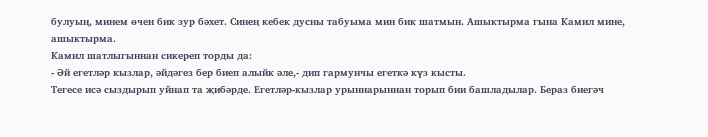булуың, минем өчен бик зур бәхет. Синең кебек дусны табуыма мин бик шатмын. Ашыктырма гына Камил мине, ашыктырма.
Камил шатлыгыннан сикереп торды да:
- Әй егетләр кызлар, әйдәгез бер биеп алыйк әле,- дип гармунчы егеткә күз кысты.
Тегесе исә сыздырып уйнап та җибәрде. Егетләр-кызлар урыннарыннан торып бии башладылар. Бераз биегәч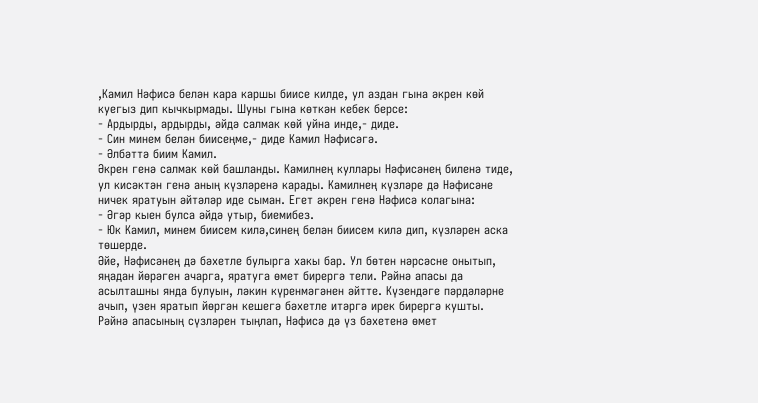,Камил Нәфисә белән кара каршы биисе килде, ул аздан гына әкрен көй куегыз дип кычкырмады. Шуны гына көткән кебек берсе:
- Ардырды, ардырды, әйдә салмак көй уйна инде,- диде.
- Син минем белән биисеңме,- диде Камил Нәфисәгә.
- Әлбәттә биим Камил.
Әкрен генә салмак көй башланды. Камилнең куллары Нәфисәнең биленә тиде, ул кисәктән генә аның күзләренә карады. Камилнең күзләре дә Нәфисәне ничек яратуын әйтәләр иде сыман. Егет әкрен генә Нәфисә колагына:
- Әгәр кыен булса әйдә утыр, биемибез.
- Юк Камил, минем биисем килә,синең белән биисем килә дип, күзләрен аска төшерде.
Әйе, Нәфисәнең дә бәхетле булырга хакы бар. Ул бөтен нәрсәсне онытып, яңадан йөрәген ачарга, яратуга өмет бирергә тели. Рәйнә апасы да асылташны янда булуын, ләкин күренмәгәнен әйтте. Күзендәге пәрдәләрне ачып, үзен яратып йөргән кешегә бәхетле итәргә ирек бирергә кушты.
Рәйнә апасының сүзләрен тыңлап, Нәфисә дә үз бәхетенә өмет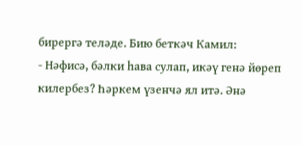бирергә теләде. Бию беткәч Камил:
- Нәфисә, бәлки һава сулап, икәү генә йөреп килербез? Һәркем үзенчә ял итә. Әнә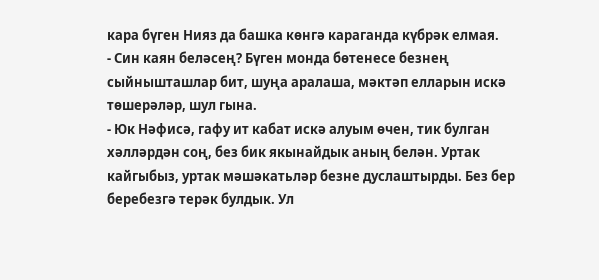кара бүген Нияз да башка көнгә караганда күбрәк елмая.
- Син каян беләсең? Бүген монда бөтенесе безнең сыйнышташлар бит, шуңа аралаша, мәктәп елларын искә төшерәләр, шул гына.
- Юк Нәфисә, гафу ит кабат искә алуым өчен, тик булган хәлләрдән соң, без бик якынайдык аның белән. Уртак кайгыбыз, уртак мәшәкатьләр безне дуслаштырды. Без бер беребезгә терәк булдык. Ул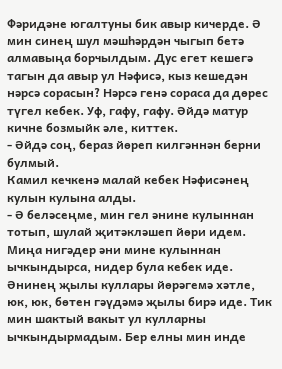Фәридәне югалтуны бик авыр кичерде. Ә мин синең шул мәшһәрдән чыгып бетә алмавыңа борчылдым. Дус егет кешегә тагын да авыр ул Нәфисә, кыз кешедән нәрсә сорасын? Нәрсә генә сораса да дөрес түгел кебек. Уф, гафу, гафу. Әйдә матур кичне бозмыйк әле, киттек.
- Әйдә соң, бераз йөреп килгәннән берни булмый.
Камил кечкенә малай кебек Нәфисәнең кулын кулына алды.
- Ә беләсеңме, мин гел әнине кулыннан тотып, шулай җитәкләшеп йөри идем. Миңа нигәдер әни мине кулыннан ычкындырса, нидер була кебек иде. Әнинең җылы куллары йөрәгемә хәтле, юк, юк, бөтен гәүдәмә җылы бирә иде. Тик мин шактый вакыт ул кулларны ычкындырмадым. Бер елны мин инде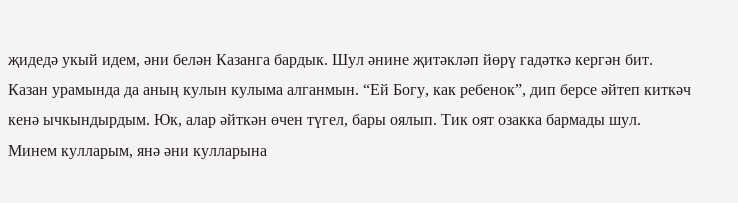җидедә укый идем, әни белән Казанга бардык. Шул әнине җитәкләп йөрү гадәткә кергән бит. Казан урамында да аның кулын кулыма алганмын. “Ей Богу, как ребенок”, дип берсе әйтеп киткәч кенә ычкындырдым. Юк, алар әйткән өчен түгел, бары оялып. Тик оят озакка бармады шул. Минем кулларым, янә әни кулларына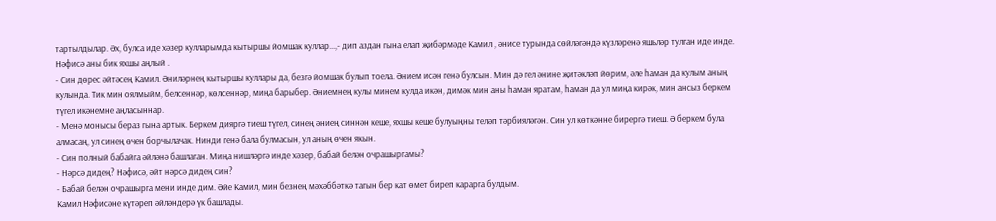тартылдылар. Әх, булса иде хәзер кулларымда кытыршы йомшак куллар...,- дип аздан гына елап җибәрмәде Камил , әнисе турында сөйләгәндә күзләренә яшьләр тулган иде инде. Нәфисә аны бик яхшы аңлый .
- Син дөрес әйтәсең Камил. Әниләрнең кытыршы куллары да, безгә йомшак булып тоела. Әнием исән генә булсын. Мин дә гел әнине җитәкләп йөрим, әле һаман да кулым аның кулында. Тик мин оялмыйм, белсеннәр, көлсеннәр, миңа барыбер. Әниемнең кулы минем кулда икән, димәк мин аны һаман яратам, һаман да ул миңа кирәк, мин ансыз беркем түгел икәнемне аңласыннар.
- Менә монысы бераз гына артык. Беркем дияргә тиеш түгел, синең әниең синнән кеше, яхшы кеше булуыңны теләп тәрбияләгән. Син ул көткәнне бирергә тиеш. Ә беркем була алмасаң, ул синең өчен борчылачак. Нинди генә бала булмасын, ул аның өчен якын.
- Син полный бабайга әйләнә башлаган. Миңа нишләргә инде хәзер, бабай белән очрашыргамы?
- Нәрсә дидең? Нәфисә, әйт нәрсә дидең син?
- Бабай белән очрашырга мени инде дим. Әйе Камил, мин безнең мәхәббәткә тагын бер кат өмет биреп карарга булдым.
Камил Нәфисәне күтәреп әйләндерә үк башлады.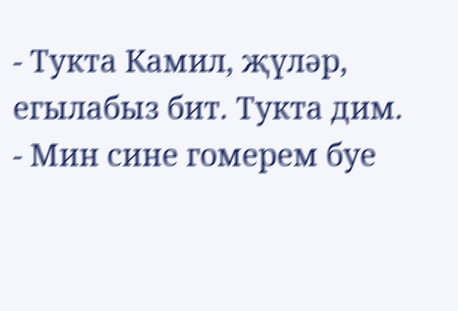- Тукта Камил, җүләр, егылабыз бит. Тукта дим.
- Мин сине гомерем буе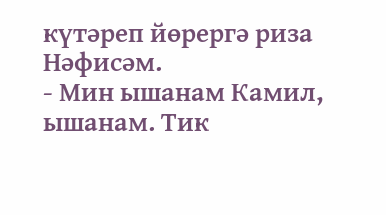күтәреп йөрергә риза Нәфисәм.
- Мин ышанам Камил, ышанам. Тик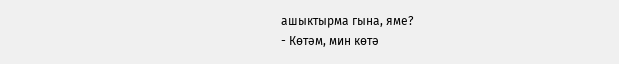ашыктырма гына, яме?
- Көтәм, мин көтә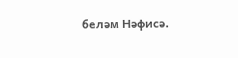беләм Нәфисә.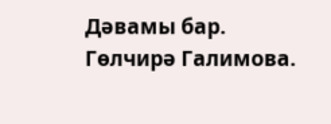Дәвамы бар.
Гөлчирә Галимова.